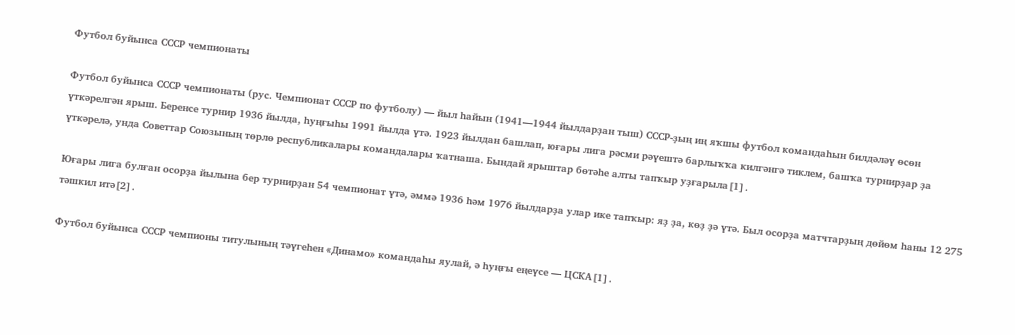Футбол буйынса СССР чемпионаты

Футбол буйынса СССР чемпионаты (рус. Чемпионат СССР по футболу) — йыл һайын (1941—1944 йылдарҙан тыш) СССР-ҙың иң яҡшы футбол командаһын билдәләү өсөн үткәрелгән ярыш. Беренсе турнир 1936 йылда, һуңғыһы 1991 йылда үтә. 1923 йылдан башлап, юғары лига рәсми рәүештә барлыҡҡа килгәнгә тиклем, башҡа турнирҙар ҙа үткәрелә, унда Советтар Союзының төрлө республикалары командалары ҡатнаша. Бындай ярыштар бөтәһе алты тапҡыр уҙғарыла[1].

Юғары лига булған осорҙа йылына бер турнирҙан 54 чемпионат үтә, әммә 1936 һәм 1976 йылдарҙа улар ике тапҡыр: яҙ ҙа, көҙ ҙә үтә. Был осорҙа матчтарҙың дөйөм һаны 12 275 тәшкил итә[2].

Футбол буйынса СССР чемпионы титулының тәүгеһен «Динамо» командаһы яулай, ә һуңғы еңеүсе — ЦСКА[1].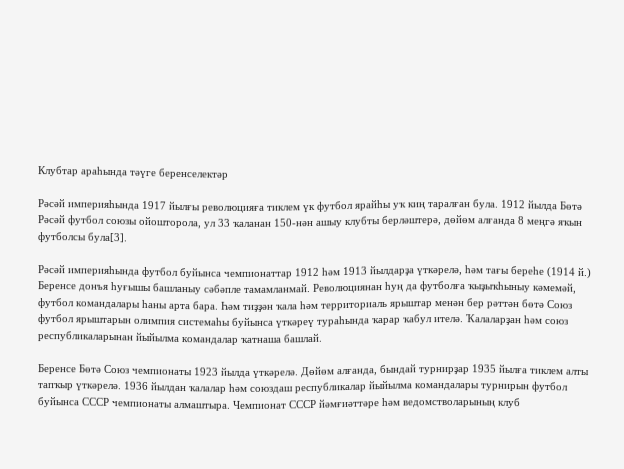Клубтар араһында тәүге беренселектәр

Рәсәй империяһында 1917 йылғы революцияға тиклем үк футбол ярайһы уҡ киң таралған була. 1912 йылда Бөтә Рәсәй футбол союзы ойошторола, ул 33 ҡаланан 150-нән ашыу клубты берләштерә, дөйөм алғанда 8 меңгә яҡын футболсы була[3].

Рәсәй империяһында футбол буйынса чемпионаттар 1912 һәм 1913 йылдарҙа үткәрелә, һәм тағы береһе (1914 й.) Беренсе донъя һуғышы башланыу сәбәпле тамамланмай. Революциянан һуң да футболға ҡыҙыҡһыныу кәмемәй, футбол командалары һаны арта бара. Һәм тиҙҙән ҡала һәм территориаль ярыштар менән бер рәттән бөтә Союз футбол ярыштарын олимпия системаһы буйынса үткәреү тураһында ҡарар ҡабул ителә. Ҡалаларҙан һәм союз республикаларынан йыйылма командалар ҡатнаша башлай.

Беренсе Бөтә Союз чемпионаты 1923 йылда үткәрелә. Дөйөм алғанда, бындай турнирҙар 1935 йылға тиклем алты тапҡыр үткәрелә. 1936 йылдан ҡалалар һәм союздаш республикалар йыйылма командалары турнирын футбол буйынса СССР чемпионаты алмаштыра. Чемпионат СССР йәмғиәттәре һәм ведомстволарының клуб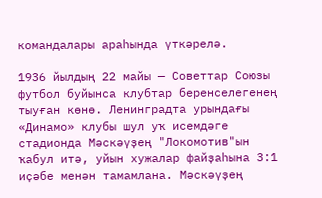командалары араһында үткәрелә.

1936 йылдың 22 майы — Советтар Союзы футбол буйынса клубтар беренселегенең тыуған көнө. Ленинградта урындағы «Динамо» клубы шул уҡ исемдәге стадионда Мәскәүҙең "Локомотив"ын ҡабул итә, уйын хужалар файҙаһына 3:1 иҫәбе менән тамамлана. Мәскәүҙең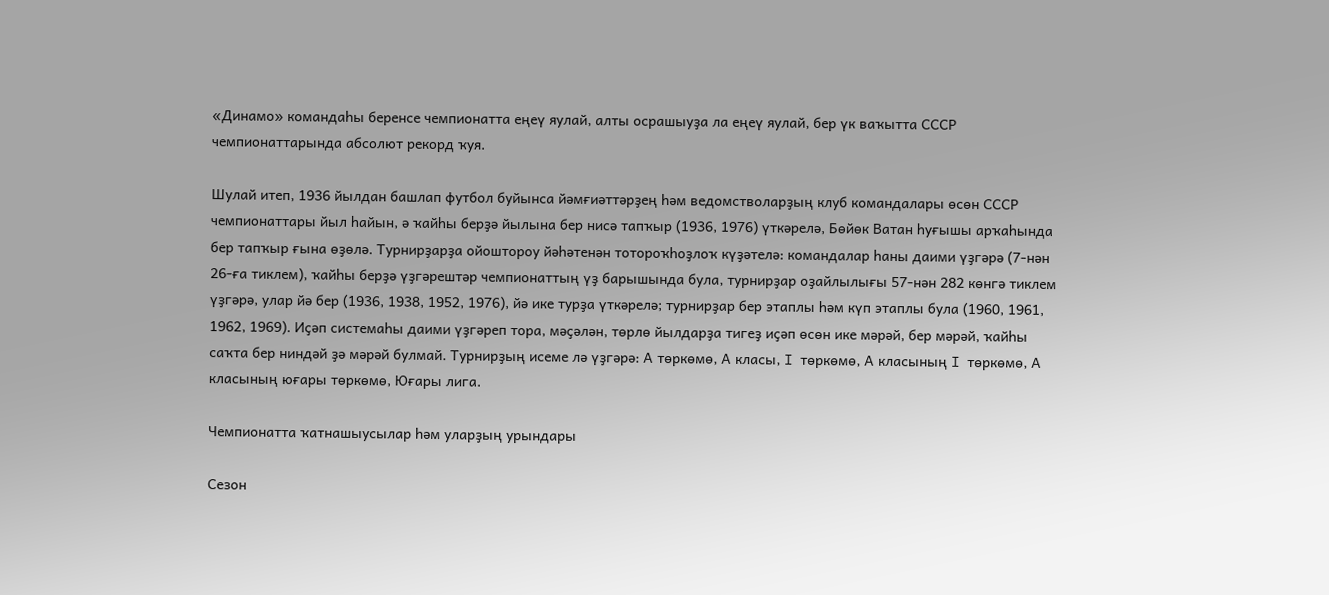«Динамо» командаһы беренсе чемпионатта еңеү яулай, алты осрашыуҙа ла еңеү яулай, бер үк ваҡытта СССР чемпионаттарында абсолют рекорд ҡуя.

Шулай итеп, 1936 йылдан башлап футбол буйынса йәмғиәттәрҙең һәм ведомстволарҙың клуб командалары өсөн СССР чемпионаттары йыл һайын, ә ҡайһы берҙә йылына бер нисә тапҡыр (1936, 1976) үткәрелә, Бөйөк Ватан һуғышы арҡаһында бер тапҡыр ғына өҙөлә. Турнирҙарҙа ойоштороу йәһәтенән тотороҡһоҙлоҡ күҙәтелә: командалар һаны даими үҙгәрә (7-нән 26-ға тиклем), ҡайһы берҙә үҙгәрештәр чемпионаттың үҙ барышында була, турнирҙар оҙайлылығы 57-нән 282 көнгә тиклем үҙгәрә, улар йә бер (1936, 1938, 1952, 1976), йә ике турҙа үткәрелә; турнирҙар бер этаплы һәм күп этаплы була (1960, 1961, 1962, 1969). Иҫәп системаһы даими үҙгәреп тора, мәҫәлән, төрлө йылдарҙа тигеҙ иҫәп өсөн ике мәрәй, бер мәрәй, ҡайһы саҡта бер ниндәй ҙә мәрәй булмай. Турнирҙың исеме лә үҙгәрә: А төркөмө, А класы, I төркөмө, А класының I төркөмө, А класының юғары төркөмө, Юғары лига.

Чемпионатта ҡатнашыусылар һәм уларҙың урындары

Сезон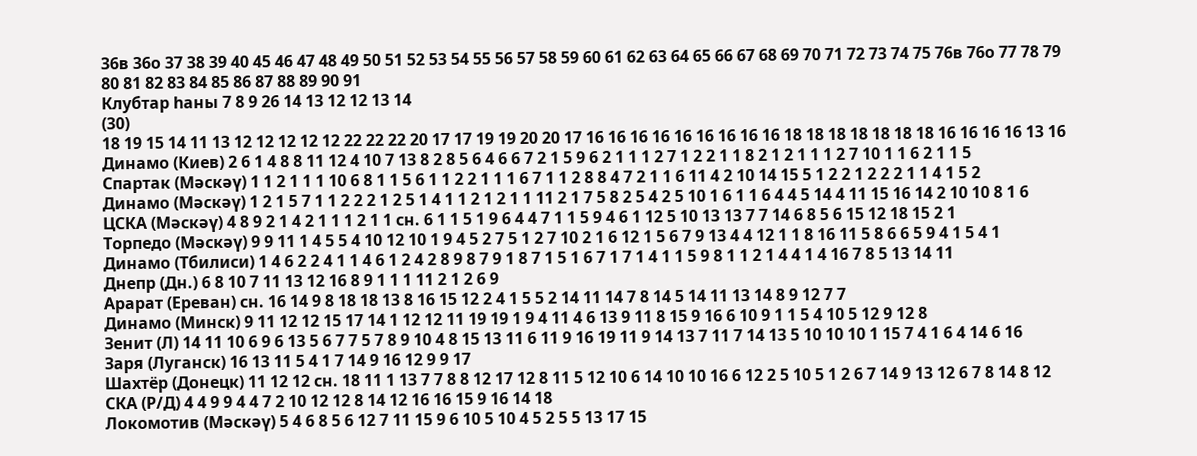36в 36о 37 38 39 40 45 46 47 48 49 50 51 52 53 54 55 56 57 58 59 60 61 62 63 64 65 66 67 68 69 70 71 72 73 74 75 76в 76о 77 78 79 80 81 82 83 84 85 86 87 88 89 90 91
Клубтар һаны 7 8 9 26 14 13 12 12 13 14
(30)
18 19 15 14 11 13 12 12 12 12 12 22 22 22 20 17 17 19 19 20 20 17 16 16 16 16 16 16 16 16 16 18 18 18 18 18 18 18 16 16 16 16 13 16
Динамо (Киев) 2 6 1 4 8 8 11 12 4 10 7 13 8 2 8 5 6 4 6 6 7 2 1 5 9 6 2 1 1 1 2 7 1 2 2 1 1 8 2 1 2 1 1 1 2 7 10 1 1 6 2 1 1 5
Спартак (Мәскәү) 1 1 2 1 1 1 10 6 8 1 1 5 6 1 1 2 2 1 1 1 6 7 1 1 2 8 8 4 7 2 1 1 6 11 4 2 10 14 15 5 1 2 2 1 2 2 2 1 1 4 1 5 2
Динамо (Мәскәү) 1 2 1 5 7 1 1 2 2 2 1 2 5 1 4 1 1 2 1 2 1 1 11 2 1 7 5 8 2 5 4 2 5 10 1 6 1 1 6 4 4 5 14 4 11 15 16 14 2 10 10 8 1 6
ЦСКА (Мәскәү) 4 8 9 2 1 4 2 1 1 1 2 1 1 сн. 6 1 1 5 1 9 6 4 4 7 1 1 5 9 4 6 1 12 5 10 13 13 7 7 14 6 8 5 6 15 12 18 15 2 1
Торпедо (Мәскәү) 9 9 11 1 4 5 5 4 10 12 10 1 9 4 5 2 7 5 1 2 7 10 2 1 6 12 1 5 6 7 9 13 4 4 12 1 1 8 16 11 5 8 6 6 5 9 4 1 5 4 1
Динамо (Тбилиси) 1 4 6 2 2 4 1 1 4 6 1 2 4 2 8 9 8 7 9 1 8 7 1 5 1 6 7 1 7 1 4 1 1 5 9 8 1 1 2 1 4 4 1 4 16 7 8 5 13 14 11
Днепр (Дн.) 6 8 10 7 11 13 12 16 8 9 1 1 1 11 2 1 2 6 9
Арарат (Ереван) сн. 16 14 9 8 18 18 13 8 16 15 12 2 4 1 5 5 2 14 11 14 7 8 14 5 14 11 13 14 8 9 12 7 7
Динамо (Минск) 9 11 12 12 15 17 14 1 12 12 11 19 19 1 9 4 11 4 6 13 9 11 8 15 9 16 6 10 9 1 1 5 4 10 5 12 9 12 8
Зенит (Л) 14 11 10 6 9 6 13 5 6 7 7 5 7 8 9 10 4 8 15 13 11 6 11 9 16 19 11 9 14 13 7 11 7 14 13 5 10 10 10 1 15 7 4 1 6 4 14 6 16
Заря (Луганск) 16 13 11 5 4 1 7 14 9 16 12 9 9 17
Шахтёр (Донецк) 11 12 12 сн. 18 11 1 13 7 7 8 8 12 17 12 8 11 5 12 10 6 14 10 10 16 6 12 2 5 10 5 1 2 6 7 14 9 13 12 6 7 8 14 8 12
СКА (Р/Д) 4 4 9 9 4 4 7 2 10 12 12 8 14 12 16 16 15 9 16 14 18
Локомотив (Мәскәү) 5 4 6 8 5 6 12 7 11 15 9 6 10 5 10 4 5 2 5 5 13 17 15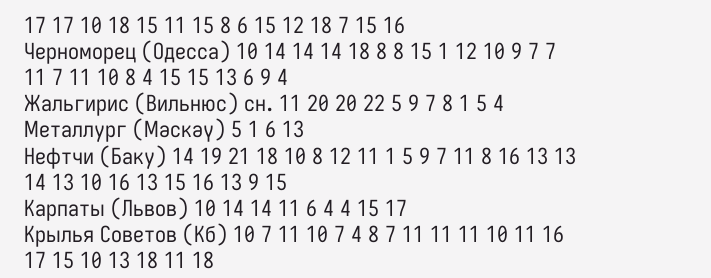17 17 10 18 15 11 15 8 6 15 12 18 7 15 16
Черноморец (Одесса) 10 14 14 14 18 8 8 15 1 12 10 9 7 7 11 7 11 10 8 4 15 15 13 6 9 4
Жальгирис (Вильнюс) сн. 11 20 20 22 5 9 7 8 1 5 4
Металлург (Мәскәү) 5 1 6 13
Нефтчи (Баку) 14 19 21 18 10 8 12 11 1 5 9 7 11 8 16 13 13 14 13 10 16 13 15 16 13 9 15
Карпаты (Львов) 10 14 14 11 6 4 4 15 17
Крылья Советов (Кб) 10 7 11 10 7 4 8 7 11 11 11 10 11 16 17 15 10 13 18 11 18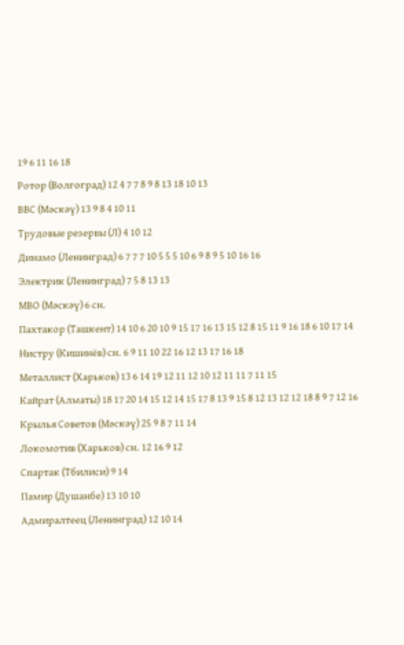19 6 11 16 18
Ротор (Волгоград) 12 4 7 7 8 9 8 13 18 10 13
ВВС (Мәскәү) 13 9 8 4 10 11
Трудовые резервы (Л) 4 10 12
Динамо (Ленинград) 6 7 7 7 10 5 5 5 10 6 9 8 9 5 10 16 16
Электрик (Ленинград) 7 5 8 13 13
МВО (Мәскәү) 6 сн.
Пахтакор (Ташкент) 14 10 6 20 10 9 15 17 16 13 15 12 8 15 11 9 16 18 6 10 17 14
Нистру (Кишинёв) сн. 6 9 11 10 22 16 12 13 17 16 18
Металлист (Харьков) 13 6 14 19 12 11 12 10 12 11 11 7 11 15
Кайрат (Алматы) 18 17 20 14 15 12 14 15 17 8 13 9 15 8 12 13 12 12 18 8 9 7 12 16
Крылья Советов (Мәскәү) 25 9 8 7 11 14
Локомотив (Харьков) сн. 12 16 9 12
Спартак (Тбилиси) 9 14
Памир (Душанбе) 13 10 10
Адмиралтеец (Ленинград) 12 10 14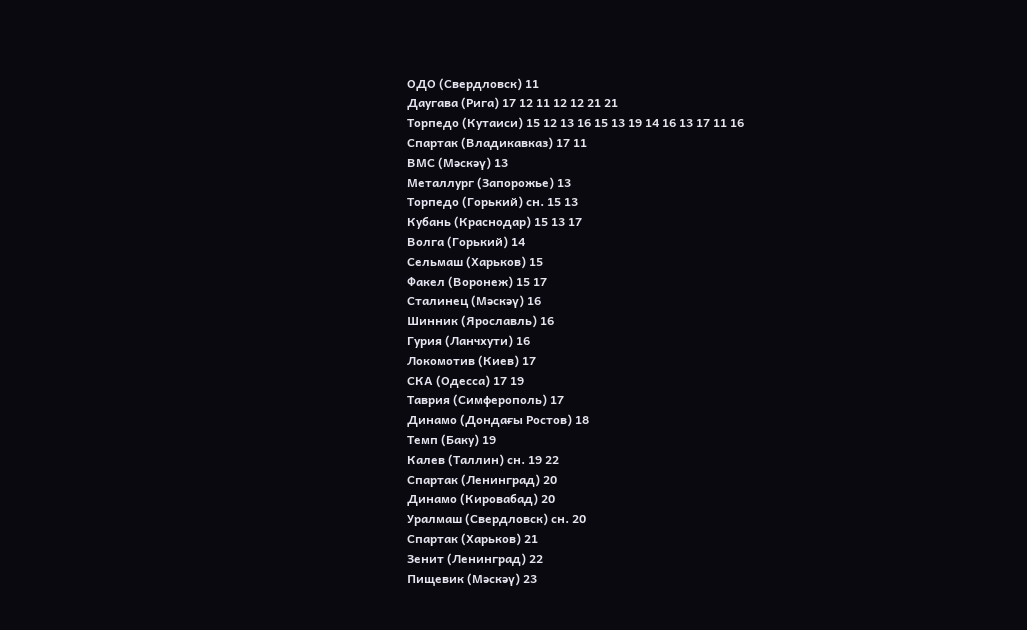ОДО (Свердловск) 11
Даугава (Рига) 17 12 11 12 12 21 21
Торпедо (Кутаиси) 15 12 13 16 15 13 19 14 16 13 17 11 16
Спартак (Владикавказ) 17 11
ВМС (Мәскәү) 13
Металлург (Запорожье) 13
Торпедо (Горький) сн. 15 13
Кубань (Краснодар) 15 13 17
Волга (Горький) 14
Сельмаш (Харьков) 15
Факел (Воронеж) 15 17
Сталинец (Мәскәү) 16
Шинник (Ярославль) 16
Гурия (Ланчхути) 16
Локомотив (Киев) 17
СКА (Одесса) 17 19
Таврия (Симферополь) 17
Динамо (Дондағы Ростов) 18
Темп (Баку) 19
Калев (Таллин) сн. 19 22
Спартак (Ленинград) 20
Динамо (Кировабад) 20
Уралмаш (Свердловск) сн. 20
Спартак (Харьков) 21
Зенит (Ленинград) 22
Пищевик (Мәскәү) 23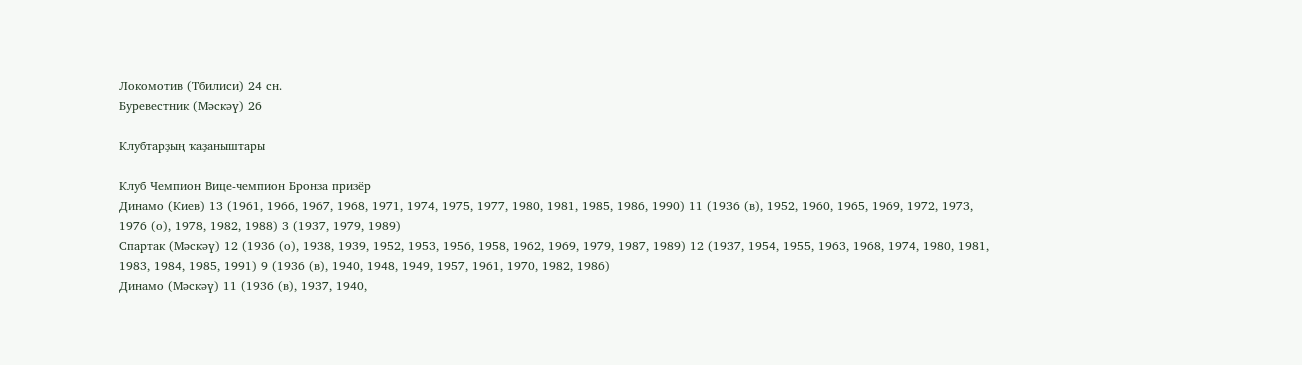Локомотив (Тбилиси) 24 сн.
Буревестник (Мәскәү) 26

Клубтарҙың ҡаҙаныштары

Клуб Чемпион Вице-чемпион Бронза призёр
Динамо (Киев) 13 (1961, 1966, 1967, 1968, 1971, 1974, 1975, 1977, 1980, 1981, 1985, 1986, 1990) 11 (1936 (в), 1952, 1960, 1965, 1969, 1972, 1973, 1976 (о), 1978, 1982, 1988) 3 (1937, 1979, 1989)
Спартак (Мәскәү) 12 (1936 (о), 1938, 1939, 1952, 1953, 1956, 1958, 1962, 1969, 1979, 1987, 1989) 12 (1937, 1954, 1955, 1963, 1968, 1974, 1980, 1981, 1983, 1984, 1985, 1991) 9 (1936 (в), 1940, 1948, 1949, 1957, 1961, 1970, 1982, 1986)
Динамо (Мәскәү) 11 (1936 (в), 1937, 1940,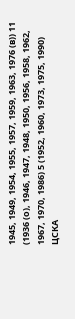1945, 1949, 1954, 1955, 1957, 1959, 1963, 1976 (в)) 11 (1936 (о), 1946, 1947, 1948, 1950, 1956, 1958, 1962, 1967, 1970, 1986) 5 (1952, 1960, 1973, 1975, 1990)
ЦСКА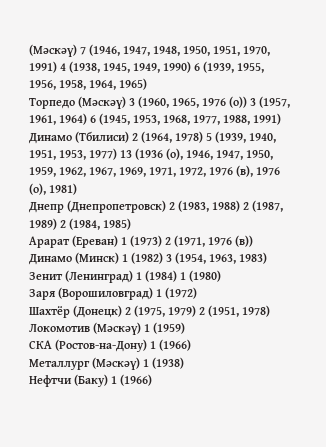(Мәскәү) 7 (1946, 1947, 1948, 1950, 1951, 1970, 1991) 4 (1938, 1945, 1949, 1990) 6 (1939, 1955, 1956, 1958, 1964, 1965)
Торпедо (Мәскәү) 3 (1960, 1965, 1976 (о)) 3 (1957, 1961, 1964) 6 (1945, 1953, 1968, 1977, 1988, 1991)
Динамо (Тбилиси) 2 (1964, 1978) 5 (1939, 1940, 1951, 1953, 1977) 13 (1936 (о), 1946, 1947, 1950, 1959, 1962, 1967, 1969, 1971, 1972, 1976 (в), 1976 (о), 1981)
Днепр (Днепропетровск) 2 (1983, 1988) 2 (1987, 1989) 2 (1984, 1985)
Арарат (Ереван) 1 (1973) 2 (1971, 1976 (в))
Динамо (Минск) 1 (1982) 3 (1954, 1963, 1983)
Зенит (Ленинград) 1 (1984) 1 (1980)
Заря (Ворошиловград) 1 (1972)
Шахтёр (Донецк) 2 (1975, 1979) 2 (1951, 1978)
Локомотив (Мәскәү) 1 (1959)
СКА (Ростов-на-Дону) 1 (1966)
Металлург (Мәскәү) 1 (1938)
Нефтчи (Баку) 1 (1966)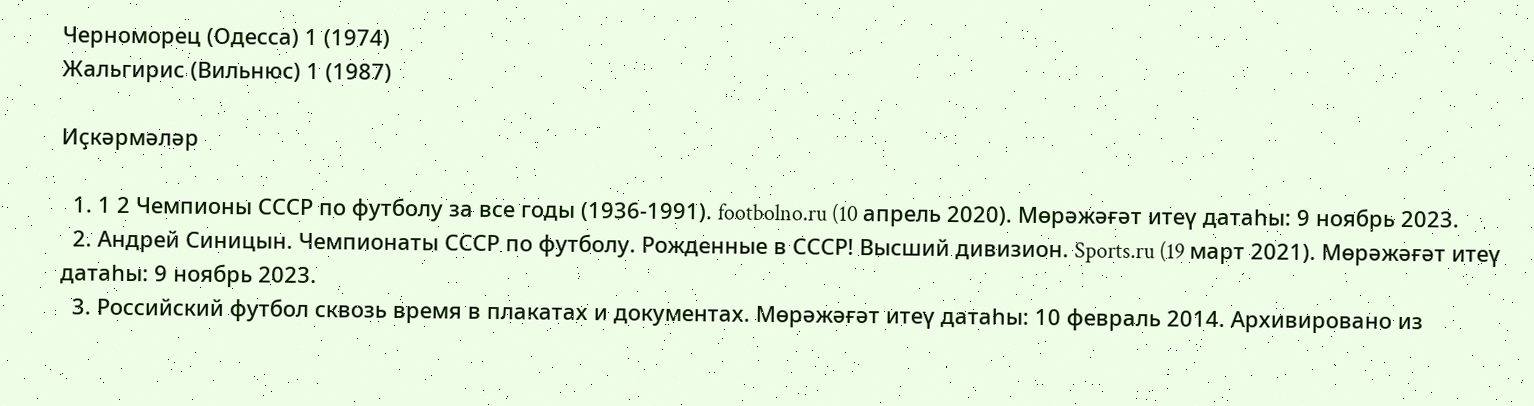Черноморец (Одесса) 1 (1974)
Жальгирис (Вильнюс) 1 (1987)

Иҫкәрмәләр

  1. 1 2 Чемпионы СССР по футболу за все годы (1936-1991). footbolno.ru (10 апрель 2020). Мөрәжәғәт итеү датаһы: 9 ноябрь 2023.
  2. Андрей Синицын. Чемпионаты СССР по футболу. Рожденные в СССР! Высший дивизион. Sports.ru (19 март 2021). Мөрәжәғәт итеү датаһы: 9 ноябрь 2023.
  3. Российский футбол сквозь время в плакатах и документах. Мөрәжәғәт итеү датаһы: 10 февраль 2014. Архивировано из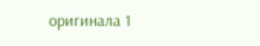оригинала 1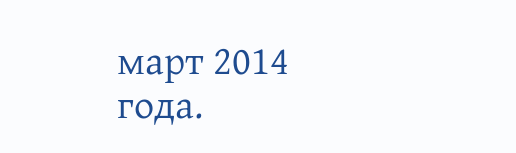март 2014 года.